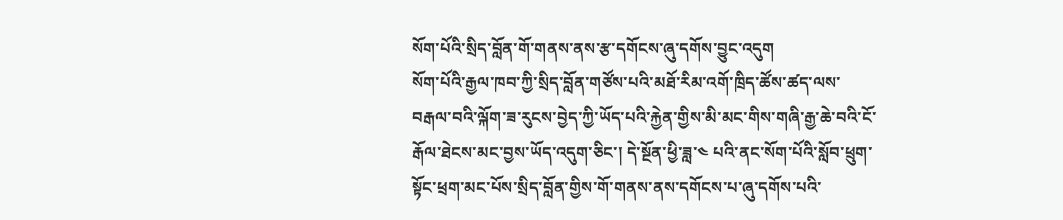སོག་པོའི་སྲིད་བློན་གོ་གནས་ནས་རྩ་དགོངས་ཞུ་དགོས་བྱུང་འདུག
སོག་པོའི་རྒྱལ་ཁབ་ཀྱི་སྲིད་བློན་གཙོས་པའི་མཐོ་རིམ་འགོ་ཁྲིད་ཚོས་ཚད་ལས་བརྒལ་བའི་ལྐོག་ཟ་རུངས་བྱེད་ཀྱི་ཡོད་པའི་རྐྱེན་གྱིས་མི་མང་གིས་གཞི་རྒྱ་ཆེ་བའི་ངོ་རྒོལ་ཐེངས་མང་བྱས་ཡོད་འདུག་ཅིང་། དེ་སྔོན་ཕྱི་ཟླ་༤ པའི་ནང་སོག་པོའི་སློབ་ཕྲུག་སྟོང་ཕྲག་མང་པོས་སྲིད་བློན་གྱིས་གོ་གནས་ནས་དགོངས་པ་ཞུ་དགོས་པའི་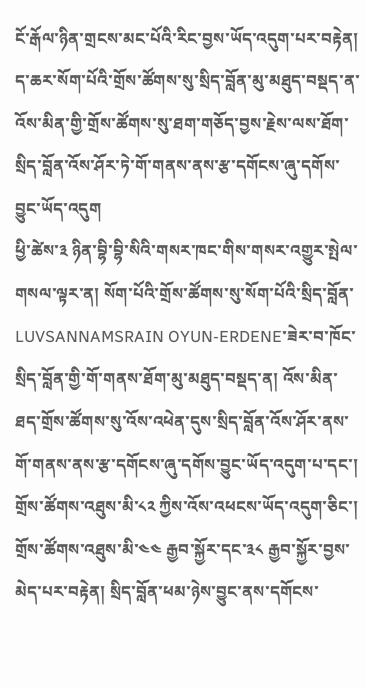ངོ་རྒོལ་ཉིན་གྲངས་མང་པོའི་རིང་བྱས་ཡོད་འདུག་པར་བརྟེན། ད་ཆར་སོག་པོའི་གྲོས་ཚོགས་སུ་སྲིད་བློན་མུ་མཐུད་བསྡད་ན་འོས་མིན་གྱི་གྲོས་ཚོགས་སུ་ཐག་གཅོད་བྱས་རྗེས་ལས་ཐོག་སྲིད་བློན་འོས་ཤོར་ཏེ་གོ་གནས་ནས་རྩ་དགོངས་ཞུ་དགོས་བྱུང་ཡོད་འདུག
ཕྱི་ཚེས་༣ ཉིན་བྷི་བྷི་སིའི་གསར་ཁང་གིས་གསར་འགྱུར་སྤེལ་གསལ་ལྟར་ན། སོག་པོའི་གྲོས་ཚོགས་སུ་སོག་པོའི་སྲིད་བློན་LUVSANNAMSRAIN OYUN-ERDENE་ཟེར་བ་ཁོང་སྲིད་བློན་གྱི་གོ་གནས་ཐོག་མུ་མཐུད་བསྡད་ན། འོས་མིན་ཐད་གྲོས་ཚོགས་སུ་འོས་འཕེན་དུས་སྲིད་བློན་འོས་ཤོར་ནས་གོ་གནས་ནས་རྩ་དགོངས་ཞུ་དགོས་བྱུང་ཡོད་འདུག་པ་དང་། གྲོས་ཚོགས་འཐུས་མི་༨༢ ཀྱིས་འོས་འཕངས་ཡོད་འདུག་ཅིང་། གྲོས་ཚོགས་འཐུས་མི་༤༤ རྒྱབ་སྐྱོར་དང་༣༨ རྒྱབ་སྐྱོར་བྱས་མེད་པར་བརྟེན། སྲིད་བློན་ཕམ་ཉེས་བྱུང་ནས་དགོངས་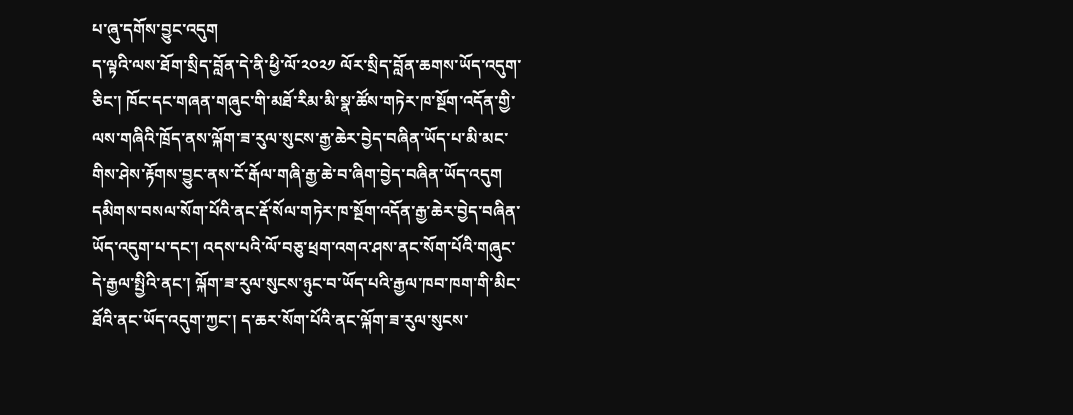པ་ཞུ་དགོས་བྱུང་འདུག
ད་ལྟའི་ལས་ཐོག་སྲིད་བློན་དེ་ནི་ཕྱི་ལོ་༢༠༢༡ ལོར་སྲིད་བློན་ཆགས་ཡོད་འདུག་ཅིང་། ཁོང་དང་གཞན་གཞུང་གི་མཐོ་རིམ་མི་སྣ་ཚོས་གཏེར་ཁ་སྔོག་འདོན་གྱི་ལས་གཞིའི་ཁྲོད་ནས་ལྐོག་ཟ་རུལ་སུངས་རྒྱ་ཆེར་བྱེད་བཞིན་ཡོད་པ་མི་མང་གིས་ཤེས་རྟོགས་བྱུང་ནས་ངོ་རྒོལ་གཞི་རྒྱ་ཆེ་བ་ཞིག་བྱེད་བཞིན་ཡོད་འདུག དམིགས་བསལ་སོག་པོའི་ནང་རྡོ་སོལ་གཏེར་ཁ་སྔོག་འདོན་རྒྱ་ཆེར་བྱེད་བཞིན་ཡོད་འདུག་པ་དང་། འདས་པའི་ལོ་བཅུ་ཕྲག་འགའ་ཤས་ནང་སོག་པོའི་གཞུང་དེ་རྒྱལ་སྤྱིའི་ནང་། ལྐོག་ཟ་རུལ་སུངས་ཉུང་བ་ཡོད་པའི་རྒྱལ་ཁབ་ཁག་གི་མིང་ཐོའི་ནང་ཡོད་འདུག་ཀྱང་། ད་ཆར་སོག་པོའི་ནང་ལྐོག་ཟ་རུལ་སུངས་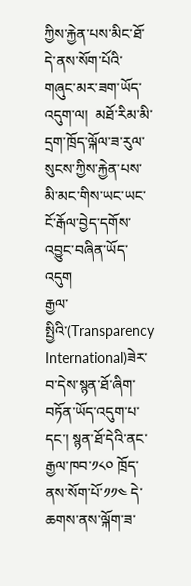ཀྱིས་རྐྱེན་པས་མིང་ཐོ་དེ་ནས་སོག་པོའི་གཞུང་མར་ཟག་ཡོད་འདུག་ལ།  མཐོ་རིམ་མི་དྲག་ཁྲོད་ལྐོལ་ཟ་རུལ་སུངས་ཀྱིས་རྐྱེན་པས་མི་མང་གིས་ཡང་ཡང་ངོ་རྒོལ་བྱེད་དགོས་འབྱུང་བཞིན་ཡོད་འདུག
རྒྱལ་སྤྱིའི་(Transparency International)ཟེར་བ་དེས་སྙན་ཐོ་ཞིག་བཏོན་ཡོད་འདུག་པ་དང་། སྙན་ཐོ་དེའི་ནང་རྒྱལ་ཁབ་༡༨༠ ཁྲོད་ནས་སོག་པོ་༡༡༤ དེ་ཆགས་ནས་ལྐོག་ཟ་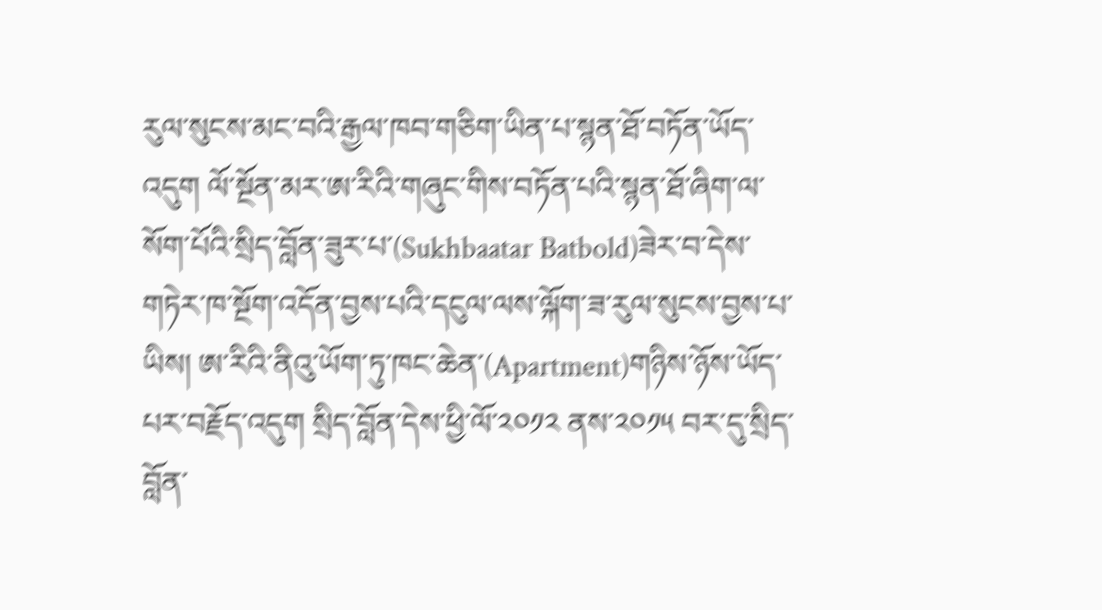རུལ་སུངས་མང་བའི་རྒྱལ་ཁབ་གཅིག་ཡིན་པ་སྙན་ཐོ་བཏོན་ཡོད་འདུག ལོ་སྔོན་མར་ཨ་རིའི་གཞུང་གིས་བཏོན་པའི་སྙན་ཐོ་ཞིག་ལ་སོག་པོའི་སྲིད་བློན་ཟུར་པ་(Sukhbaatar Batbold)ཟེར་བ་དེས་གཏེར་ཁ་སྔོག་འདོན་བྱས་པའི་དངུལ་ལས་ལྐོག་ཟ་རུལ་སུངས་བྱས་པ་ཡིས། ཨ་རིའི་ནིའུ་ཡོག་ཏུ་ཁང་ཆེན་(Apartment)གཉིས་ཉོས་ཡོད་པར་བརྗོད་འདུག སྲིད་བློན་དེས་ཕྱི་ལོ་༢༠༡༢ ནས་༢༠༡༥ བར་དུ་སྲིད་བློན་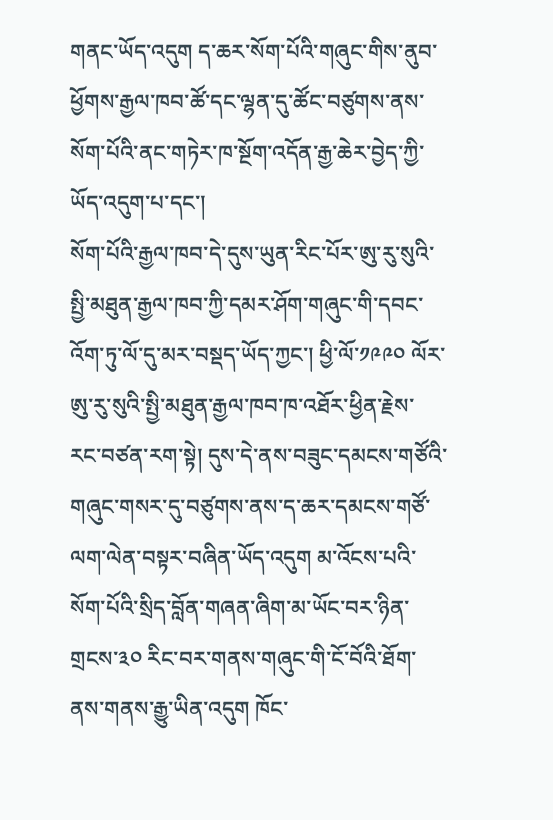གནང་ཡོད་འདུག ད་ཆར་སོག་པོའི་གཞུང་གིས་ནུབ་ཕྱོགས་རྒྱལ་ཁབ་ཚོ་དང་ལྷན་དུ་ཚོང་བཙུགས་ནས་སོག་པོའི་ནང་གཏེར་ཁ་སྔོག་འདོན་རྒྱ་ཆེར་བྱེད་ཀྱི་ཡོད་འདུག་པ་དང་།
སོག་པོའི་རྒྱལ་ཁབ་དེ་དུས་ཡུན་རིང་པོར་ཨུ་རུ་སུའི་སྤྱི་མཐུན་རྒྱལ་ཁབ་ཀྱི་དམར་ཤོག་གཞུང་གི་དབང་འོག་ཏུ་ལོ་དུ་མར་བསྡད་ཡོད་ཀྱང་། ཕྱི་ལོ་༡༩༩༠ ལོར་ཨུ་རུ་སུའི་སྤྱི་མཐུན་རྒྱལ་ཁབ་ཁ་འཐོར་ཕྱིན་རྗེས་རང་བཙན་རག་སྟེ། དུས་དེ་ནས་བཟུང་དམངས་གཙོའི་གཞུང་གསར་དུ་བཙུགས་ནས་ད་ཆར་དམངས་གཙོ་ལག་ལེན་བསྟར་བཞིན་ཡོད་འདུག མ་འོངས་པའི་སོག་པོའི་སྲིད་བློན་གཞན་ཞིག་མ་ཡོང་བར་ཉིན་གྲངས་༣༠ རིང་བར་གནས་གཞུང་གི་ངོ་བོའི་ཐོག་ནས་གནས་རྒྱུ་ཡིན་འདུག ཁོང་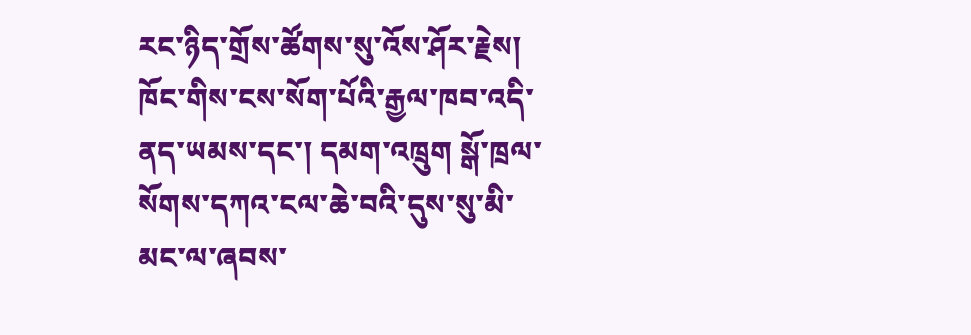རང་ཉིད་གྲོས་ཚོགས་སུ་འོས་ཤོར་རྗེས། ཁོང་གིས་ངས་སོག་པོའི་རྒྱལ་ཁབ་འདི་ནད་ཡམས་དང་། དམག་འཁྲུག སྒོ་ཁྲལ་སོགས་དཀའ་ངལ་ཆེ་བའི་དུས་སུ་མི་མང་ལ་ཞབས་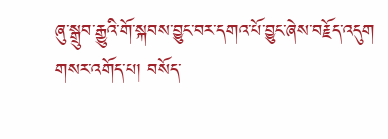ཞུ་སྒྲུབ་རྒྱུའི་གོ་སྐབས་བྱུང་བར་དགའ་པོ་བྱུང་ཞེས་བརྗོད་འདུག
གསར་འགོད་པ། བསོད་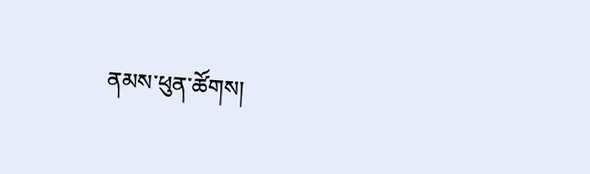ནམས་ཕུན་ཚོགས།